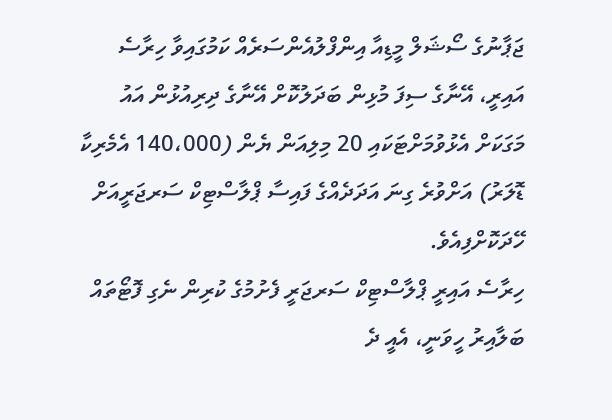ޖަޕާނުގެ ސޯޝަލް މީޑިއާ އިންފްލުއެންސަރެއް ކަމުގައިވާ ހިރާސެ އައިރީ، އޭނާގެ ސިފަ މުޅިން ބަދަލުކޮށް އޭނާގެ ދިރިއުޅުން އައު މަގަކަށް އެޅުވުމަށްޓަކައި 20 މިލިއަން ޔެން (140،000 އެމެރިކާ ޑޮލަރު) އަށްވުރެ ގިނަ އަދަދެއްގެ ފައިސާ ޕްލާސްޓިކް ސަރޖަރީއަށް ހޭދަކޮށްފިއެވެ.
ހިރާސެ އައިރީ ޕްލާސްޓިކް ސަރޖަރީ ފެށުމުގެ ކުރިން ނެގި ފޮޓޯތައް ބަލާއިރު ހީވަނީ، އެއީ ދެ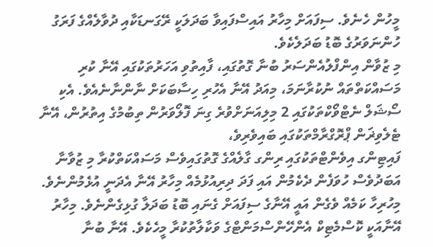މީހުން ހެނެވެ. ސިފައަށް މިހާރު އައިސްފައިވާ ބަދަލަކީ ރޭގަނޑަކާއި ދުވާލެއްގެ ފަރަގު ހުންނަވަރުގެ ބޮޑު ބަދަލެކެވެ.
މި ޒުވާން އިންފްލުއެންސަރު ބުނާ ގޮތުގައި، ފާއިތުވި އަހަރުތަކުގައި އޭނާ ކުރި މަސައްކަތްތައް ނުކުރާނަމަ، މިއަދު އޭނާ އެހުރި ހިސާބަކަށް ނާންނާނެއެވެ. އެކި ސޯޝަލް ނެޓްވޯކްތަކުގައި 2 މިލިއަނަށްވުރެ ގިނަ ފޮލޯވަރުން ތިބުމުގެ އިތުރުން، އޭނާ ޓެލެވިޜަން ޕްރޮގްރާމްތަކުގައި ބައިވެރިވެ،
ފައިޓިންގ އިވެންޓްތަކުގައި ރިންގ ގާލެއްގެ ގޮތުގައިވެސް މަސައްކަތްކުރާ މި ޒުވާނާ އަބަދުވެސް ހުވަފެން ދެކެމުން އައި ފަދަ ދިރިއުޅުމެއް މިހާރު އޭނާ އެދަނީ އުޅެމުންނެވެ.
މިހުރިހާ ކަމެއް ވެގެން އައީ އޭނާގެ ސިފައަށް ގެނައި ބޮޑު ބަދަލާ ގުޅިގެންނެވެ. މިހާރު އޭނާއަކީ ކޮސްމެޓިކް އެންހޭންސްމަންޓްގެ ވަކާލާތުކުރާ މީހެކެވެ. އޭނާ ބުނާ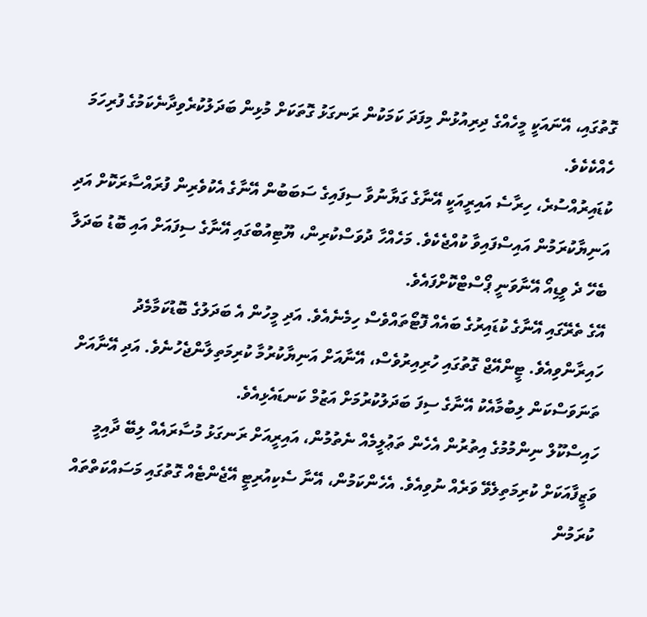ގޮތުގައި، އޭނައަކީ މީހެއްގެ ދިރިއުޅުން މިފަދަ ކަމަކުން ރަނގަޅު ގޮތަކަށް މުޅިން ބަދަލުކުރެވިދާނެކަމުގެ ފުރިހަމަ ހެއްކެކެވެ.
ކުޑައިރުއްސުރެ، ހިރާސެ އައިރީއަކީ އޭނާގެ ގަޔާނުވާ ސިފައިގެ ސަބަބުން އޭނާގެ އެކުވެރިން ފުރައްސާރަކޮށް އަދި އަނިޔާކުރަމުން އައިސްފައިވާ ކުއްޖެކެވެ. މަހެއްހާ ދުވަސްކުރިން، ޔޫޓިއުބްގައި އޭނާގެ ސިފައަށް އައި ބޮޑު ބަދަލާ ބެހޭ ދެ ވީޑިއޯ އޭނާވަނީ ޕޯސްޓްކޮށްފައެވެ.
އޭގެ ތެރޭގައި އޭނާގެ ކުޑައިރުގެ ބައެއް ފޮޓޯތައްވެސް ހިމެނެއެވެ. އަދި މީހުން އެ ބަދަލުގެ ބޮޑުކަމާމެދު ހައިރާންވިއެވެ. ޓީންއޭޖް ގޮތުގައި ހުރިއިރުވެސް، އޭނާއަށް އަނިޔާކުރުމާ ކުރިމަތިލާންޖެހުނެވެ. އަދި އޭނާއަށް ތަނަވަސްކަން ލިބުމާއެކު އޭނާގެ ސިފަ ބަދަލުކުރުމަށް އަޒުމް ކަނޑައެޅިއެވެ.
ހައިސްކޫލް ނިންމުމުގެ އިތުރުން އެހެން ތަޢުލީމެއް ނެތުމުން، އައިރީއަށް ރަނގަޅު މުސާރައެއް ލިބޭ ދާއިމީ ވަޒީފާއަކަށް ކުރިމަތިލެވޭ ވަރެއް ނުވިއެވެ. އެހެންކަމުން، އޭނާ ސެކިއުރިޓީ އޭޖެންޓެއް ގޮތުގައި މަސައްކަތްތައް ކުރަމުން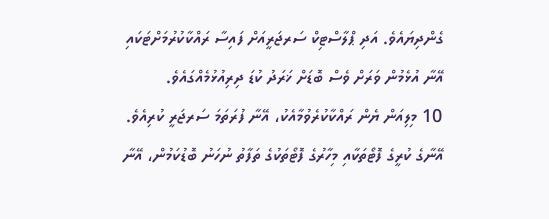ގެންދިޔައެވެ. އަދި ޕްލާސްޓިކް ސަރޖަރީއަށް ފައިސާ ރައްކާކުރުމަށްޓަކައި އޭނާ އުޅެމުން ވަރަށް ވެސް ބޮޑަށް ޚަރަދު ކުޑަ ދިރިއުޅުމެއްގައެވެ.
10 މިލިއަން ޔެން ރައްކާކުރެވުމާއެކު، އޭނާ ފުރަތަމަ ސަރޖަރީ ކުރިއެވެ. އޭނާގެ ކުރީގެ ފޮޓޯތަކާއި މިހާރުގެ ފޮޓޯތަކުގެ ތަފާތު ނުހަނު ބޮޑުކަމުން، އޭނާ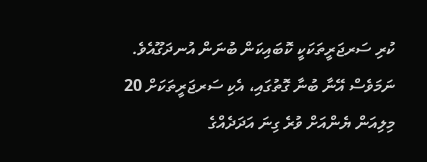ކުރި ސަރޖަރީތަކަކީ ކޮބައިކަން ބުނަން އުނދަގޫއެވެ. ނަމަވެސް އޭނާ ބުނާ ގޮތުގައި، އެކި ސަރޖަރީތަކަށް 20 މިލިއަން ޔެންއަށް ވުރެ ގިނަ އަދަދެއްގެ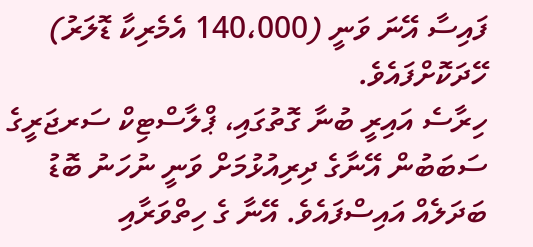ފައިސާ އޭނަ ވަނީ (140،000 އެމެރިކާ ޑޮލަރު) ހޭދަކޮށްފައެވެ.
ހިރާސެ އައިރީ ބުނާ ގޮތުގައި، ޕްލާސްޓިކް ސަރޖަރީގެ ސަބަބުން އޭނާގެ ދިރިއުޅުމަށް ވަނީ ނުހަނު ބޮޑު ބަދަލެއް އައިސްފައެވެ. އޭނާ ގެ ހިތްވަރާއި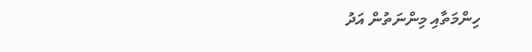ހިންމަތާއި މިންނަތުން އަދު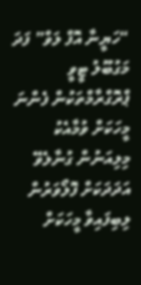“ހަޔީނާ އޮފް ލަވް” ފަދަ މަގުބޫލު ޓީވީ ޕްރޮގްރާމްތަކުން ފެންނަ މީހަކަށް ވުމާއެކު މިލިއަނުން ގުނާލެވޭ އަދަދަކަށް ފޮލޯވަރުން ލިބިފައިވާ މީހަކަށް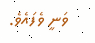ވަނީ ވެފައެވެ.